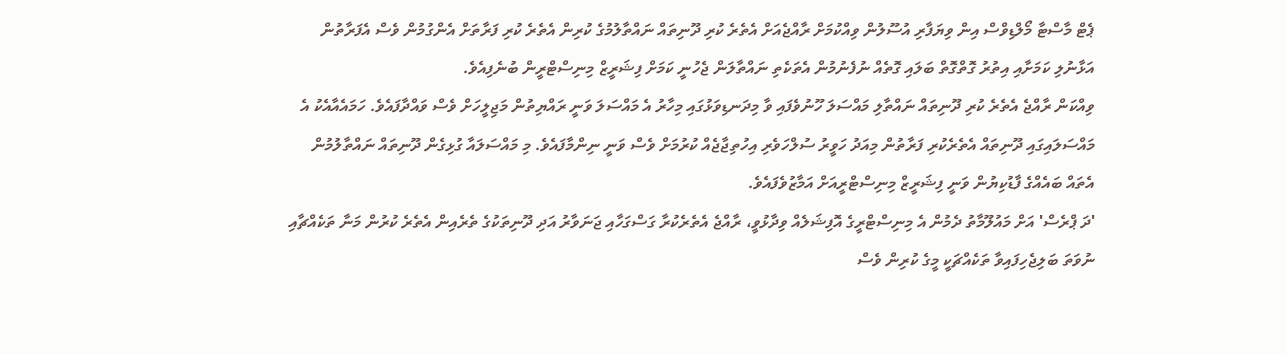ޕެޓް މާސްޓާ މޯލްޑިވްސް އިން ވިޔަފާރި އުސޫލުން ވިއްކުމަށް ރާއްޖެއަށް އެތެރެ ކުރި ދޫނިތައް ނައްތާލުމުގެ ކުރިން އެތެރެ ކުރި ފަރާތަށް އެންގުމުން ވެސް އެފަރާތުން އަޅާނުލި ކަމަށާއި އިތުރު ގޮތްގޮތް ބަލައި ގޮތެއް ނުފެނުމުން އެތަކެތި ނައްތާލަން ޖެހުނީ ކަމަށް ފިޝަރީޒް މިނިސްޓްރީން ބުނެފިއެވެ.
ވިއްކަން ރާއްޖެ އެތެރެ ކުރި ދޫނިތައް ނައްތާލި މައްސަލަ ހޫނުވެފައި ވާ މިދަނޑިވަޅުގައި މިހާރު އެ މައްސަލަ ވަނީ ރައްޔިތުން މަޖިލީހަށް ވެސް ވައްދާފައެވެ. ހަމައެއާއެކު އެ މައްސަލައިގައި ދޫނިތައް އެތެރެކުރި ފަރާތުން މިއަދު ހަވީރު ސުލްހަވެރި އިހުތިޖާޖެއް ކުރުމަށް ވެސް ވަނީ ނިންމާފައެވެ. މި މައްސަލައާ ގުޅިގެން ދޫނިތައް ނައްތާލުމުން އެތައް ބައެއްގެ ފާޑުކިޔުން ވަނީ ފިޝަރީޒް މިނިސްޓްރީއަށް އަމާޒުވެފައެވެ.
'ދަ ޕްރެސް' އަށް މައުލޫމާތު ދެމުން އެ މިނިސްޓްރީގެ އޮފިޝަލެއް ވިދާޅުވީ، ރާއްޖެ އެތެރެކުރާ ގަސްގަހާއި ޖަނަވާރު އަދި ދޫނިތަކުގެ ތެރެއިން އެތެރެ ކުރުން މަނާ ތަކެއްޗާއި ނުވަތަ ބަލިޖެހިފައިވާ ތަކެއްޗަކީ މީގެ ކުރިން ވެސް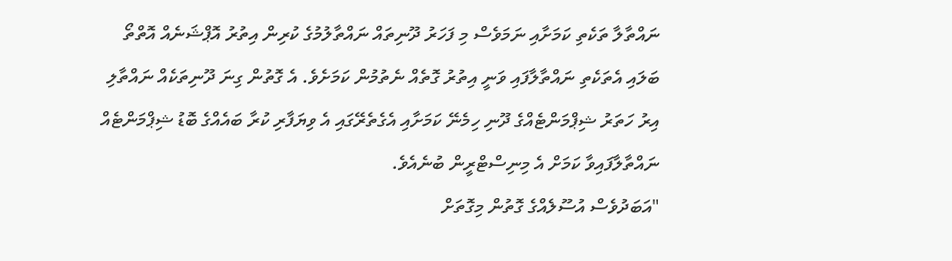ނައްތާލާ ތަކެތި ކަމަށާއި ނަމަވެސް މި ފަހަރު ދޫނިތައް ނައްތާލުމުގެ ކުރިން އިތުރު އޮޕްޝަނެއް އޮތްތޯ ބަލައި އެތަކެތި ނައްތާލާފައި ވަނީ އިތުރު ގޮތެއް ނެތުމުން ކަމަށެވެ. އެ ގޮތުން ގިނަ ދޫނިތަކެއް ނައްތާލި އިރު ހަތަރު ޝިޕްމަންޓެއްގެ ދޫނި ހިމެނޭ ކަމަށާއި އެގެތެރޭގައި އެ ވިޔަފާރި ކުރާ ބައެއްގެ ބޮޑު ޝިޕްމަންޓެއް ނައްތާލާފައިވާ ކަމަށް އެ މިނިސްޓްރީން ބުނެއެވެ.
"އަބަދުވެސް އުސޫލެއްގެ ގޮތުން މިގޮތަށް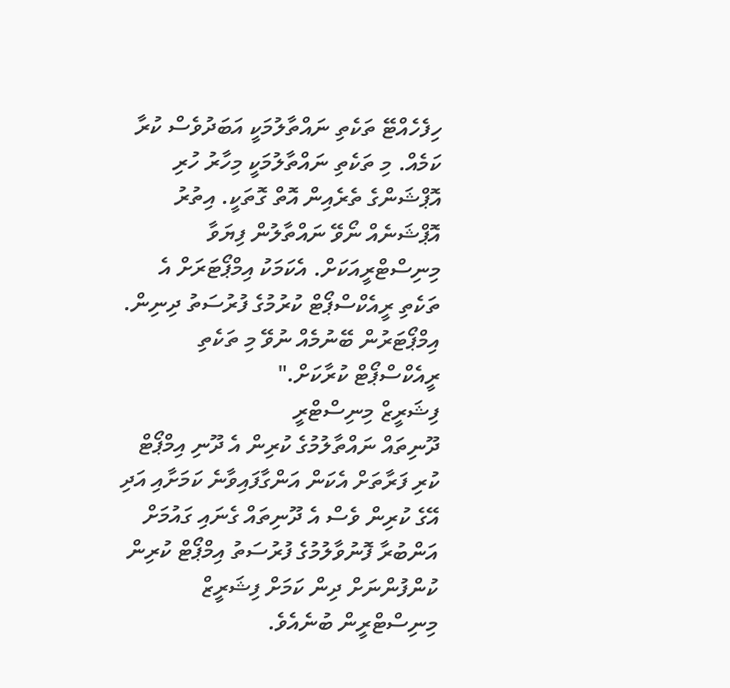ހިފެހެއްޓޭ ތަކެތި ނައްތާލުމަކީ އަބަދުވެސް ކުރާ ކަމެއް. މި ތަކެތި ނައްތާލުމަކީ މިހާރު ހުރި އޮޕްޝަންގެ ތެރެއިން އޮތް ގޮތަކީ. އިތުރު އޮޕްޝަނެއް ނޯވޭ ނައްތާލުން ފިޔަވާ މިނިސްޓްރީއަކަށް. އެކަމަކު އިމްޕޯޓަރަށް އެ ތަކެތި ރީއެކްސްޕޯޓް ކުރުމުގެ ފުރުސަތު ދިނިން. އިމްޕޯޓަރުން ބޭނުމެއް ނުވޭ މި ތަކެތި ރީއެކްސްޕޯޓް ކުރާކަށް."
ފިޝަރީޒް މިނިސްޓްރީ
ދޫނިތައް ނައްތާލުމުގެ ކުރިން އެ ދޫނި އިމްޕޯޓް ކުރި ފަރާތަށް އެކަން އަންގާފައިވާނެ ކަމަށާއި އަދި އޭގެ ކުރިން ވެސް އެ ދޫނިތައް ގެނައި ގައުމަށް އަންބުރާ ފޮނުވާލުމުގެ ފުރުސަތު އިމްޕޯޓް ކުރިން ކުންފުންނަށް ދިން ކަމަށް ފިޝަރީޒް މިނިސްޓްރީން ބުނެއެވެ.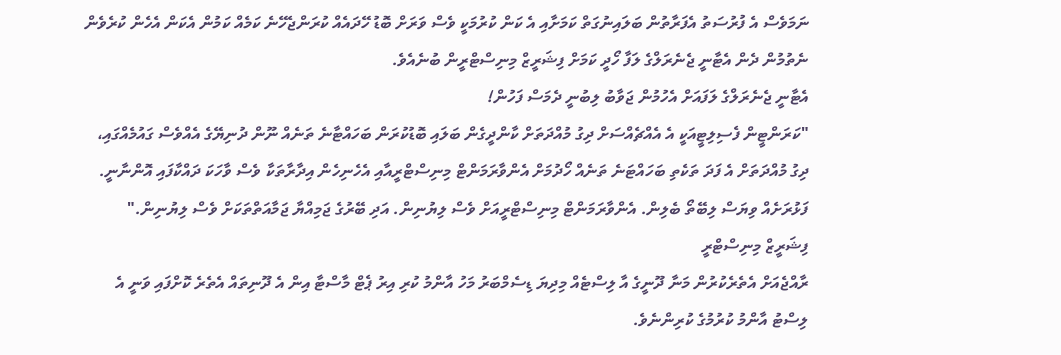ނަމަވެސް އެ ފުރުސަތު އެފަރާތުން ބަލައިނުގަތް ކަމަށާއި އެ ކަން ކުރުމަކީ ވެސް ވަރަށް ބޮޑު ހޭދައެއް ކުރަންޖެހޭނެ ކަމެއް ކަމުން އެކަން އެހެން ކުރެވެން ނެތުމުން ދެން އެޓާނީ ޖެނެރަލްގެ ލަފާ ހޯދީ ކަމަށް ފިޝަރީޒް މިނިސްޓްރީން ބުނެއެވެ.
އެޓާނީ ޖެނެރަލްގެ ލަފައަށް އެހުމުން ޖަވާބު ލިބުނީ ދެމަސް ފަހުން!
"ކަރަންޓީން ފެސިލިޓީއަކީ އެ އެއްޗެއްސަށް ދިގު މުއްދަތަށް ކާންދީގެން ބަލައި ބޮޑުކުރަން ބަހައްޓާނެ ތަނެއް ނޫން ދުނިޔޭގެ އެއްވެސް ގައުމެއްގައި، ދިގު މުއްދަތަށް އެ ފަދަ ތަކެތި ބަހައްޓަނެ ތަނެއް ހޯދުމަށް އެންވާރަމަންޓް މިނިސްޓްރީއާއި އެހެނިހެން އިދާރާތަކާ ވެސް ވާހަކަ ދައްކާފައި އޮންނާނީ. ފަޅުރަށެއް ވިޔަސް ލިބޭތޯ ބެލިން. އެންވާރަމަންޓް މިނިސްޓްރީއަށް ވެސް ލިޔުނިން. އަދި ބޭރުގެ ޖަމިއްޔާ ޖަމާއަތްތަކަށް ވެސް ލިޔުނިން."
ފިޝަރީޒް މިނިސްޓްރީ
ރާއްޖެއަށް އެތެރެކުރުން މަނާ ދޫނީގެ އާ ލިސްޓެއް މިދިޔަ ޑިސެމްބަރު މަހު އާންމު ކުރި އިރު ޕެޓް މާސްޓާ އިން އެ ދޫނިތައް އެތެރެ ކޮށްފައި ވަނީ އެ ލިސްޓު އާންމު ކުރުމުގެ ކުރިންނެވެ.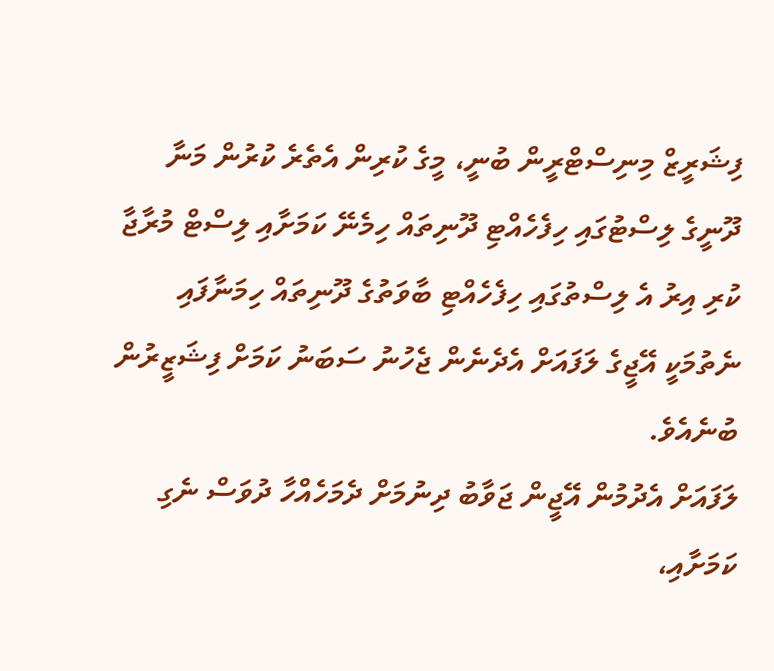ފިޝަރީޒް މިނިސްޓްރީން ބުނީ، މީގެ ކުރިން އެތެރެ ކުރުން މަނާ ދޫނީގެ ލިސްޓުގައި ހިފެހެއްޓި ދޫނިތައް ހިމެނޭ ކަމަށާއި ލިސްޓް މުރާޖާ ކުރި އިރު އެ ލިސްތުގައި ހިފެހެއްޓި ބާވަތުގެ ދޫނިތައް ހިމަނާފައި ނެތުމަކީ އޭޖީގެ ލަފައަށް އެދެނެން ޖެހުނު ސަބަނު ކަމަށް ފިޝަޒީރުން ބުނެއެވެ.
ލަފައަށް އެދުމުން އޭޖީން ޖަވާބު ދިނުމަށް ދެމަހެއްހާ ދުވަސް ނެގި ކަމަށާއި،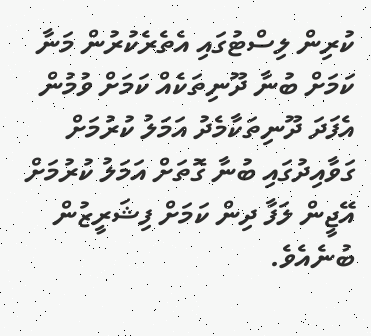ކުރިން ލިސްޓުގައި އެތެރެކުރުން މަނާ ކަމަށް ބުނާ ދޫނިތަކެއް ކަމަށް ވުމުން އެފަދަ ދޫނިތަކާމެދު އަމަލު ކުރުމަށް ގަވާއިދުގައި ބުނާ ގޮތަށް އަމަލު ކުރުމަށް އޭޖީން ލަފާ ދިން ކަމަށް ފިޝަރީޒުން ބުނެއެވެ.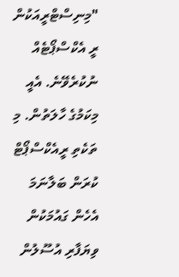"މިނިސްޓްރީއަކުން ރީ އެކްސްޕޯޓެއް ނުކުރެވޭނެ. އެއީ މިކަމުގެ ހާލަތުން. މި ތަކެތި ރީއެކްސްޕޯޓް ކުރަން ބަލާނަމަ އެހެން ގައުމަކުން ވިޔަފާރި އުސޫލުން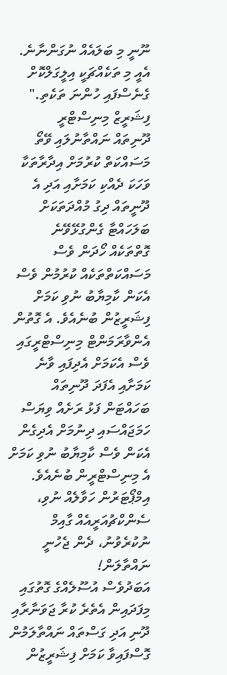ނޫނީ މި ބަލައެއް ނުގަންނާނެ. އެއީ މި ތަކެއްޗަކީ އިލީގަލްކޮށް ގެނެސްފައި ހުންނަ ތަކެތި."
ފިޝަރީޒް މިނިސްޓްރީ
ދޫނިތައް ނައްތާނުލައި ވޭތޯ މަސައްކަތް ކުރުމަށް އިދާރާތަކާ ވަހަކަ ދެއްކި ކަމަށާއި އަދި އެ ދޫނީތައް ދިގު މުއްދަތަކަށް ބަލަހައްޓާ ގެންގުޅޭވޭނެ ގޮތްތަކެއް ހޯދަން ވެސް މަސައްކަތްތަކެއް ކުރުމުން ވެސް އެކަން ކާމިޔާބު ނުވި ކަމަށް ފިޝަރީޒުން ބުނެއެވެ. އެ ގޮތުން އެންވާރަމަންޓް މިނިސްޓްރީގައި ވެސް އެކަމަށް އެދިފައި ވާނެ ކަމަށާއި އެފަދަ ދޫނިތައް ބަހައްޓަން ފަޅު ރަށެއް ވިޔަސް ހަމަޖައްސައި ދިނުމަށް އެދިގެން އެކަން ވެސް ކާމިޔާބު ނުވި ކަމަށް އެ މިނިސްޓްރީން ބުނެއެވެ.
އިމްޕޯޓަރުން ހަވާލެއް ނުވި، ސެންކްޗުއަރީއެއް ގާއިމް ނުކުރެވުނު، ދެން ޖެހުނީ ނައްތާލަން!
އަބަދުވެސް އުސޫލެއްގެ ގޮތުގައި މިފަދައިން އެތެރެ ކުރާ ޖަވަނާރާއި ދޫނި އަދި ގަސްތައް ނައްތާލަމުން ގޮސްފައިވާ ކަމަށް ފިޝަރީޒުން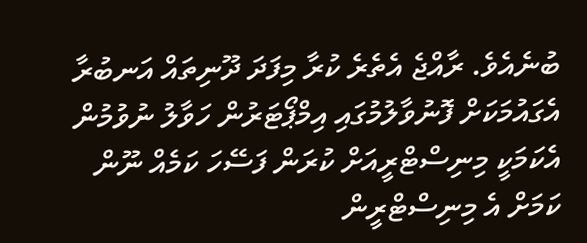ބުނެއެވެ. ރާއްޖެ އެތެރެ ކުރާ މިފަދަ ދޫނިތައް އަނބުރާ އެގައުމަކަށް ފޮނުވާލުމުގައި އިމްޕޯޓަރުން ހަވާލު ނުވުމުން އެކަމަކީ މިނިސްޓްރީއަށް ކުރަން ފަސޭހަ ކަމެއް ނޫން ކަމަށް އެ މިނިސްޓްރީން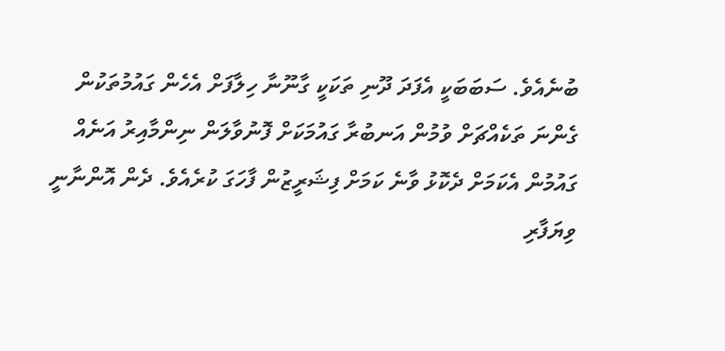ބުނެއެވެ. ސަބަބަކީ އެފަދަ ދޫނި ތަކަކީ ގާނޫނާ ހިލާފަށް އެހެން ގައުމުތަކުން ގެންނަ ތަކެއްޗަށް ވުމުން އަނބުރާ ގައުމަކަށް ފޮނުވާލަން ނިންމާއިރު އަނެއް ގައުމުން އެކަމަށް ދެކޮޅު ވާނެ ކަމަށް ފިޝަރީޒުން ފާހަގަ ކުރެއެވެ. ދެން އޮންނާނީ ވިޔަފާރި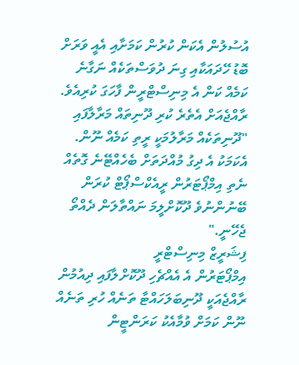އުސުލުން އެކަން ކުރުން ކަމަށާއި އެއީ ވަރަށް ބޮޑު ހޭދައަކާއި ގިނަ ދުވަސްތަކެއް ނަގާނެ ކަމެއް ކަން އެ މިނިސްޓްރީން ފާހަގަ ކުރިއެވެ.
ރާއްޖެއަށް އެތެރެ ކުރި ދޫނިތައް މަރާލާފައި
"ދޫނިތަކެއް މަރާލުމަކީ ރީތި ކަމެއް ނޫން. އެކަމަކު އެ ދިގު މުއްދަތަށް ބެހެއްޓޭނެ ގޮތެއް ނެތި އިމްޕޯޓަރުން ރީއެކްސްޕޯޓް ކުރަން ބޭނުންނުވެ ދޫކޮށްލީމަ ނައްތާލަން ދެއްތޯ ޖެހޭނީ."
ފިޝަރީޒް މިނިސްޓްރީ
އިމްޕޯޓަރުން އެ އެއްޗެހި ދޫކޮށްލާފައި ދިއުމުން ރާއްޖެއަކީ ދޫނިބަލަހައްޓާ ތަނެއް ހުރި ތަނެއް ނޫން ކަމަށް ވުމާއެކު ކަރަންޓީން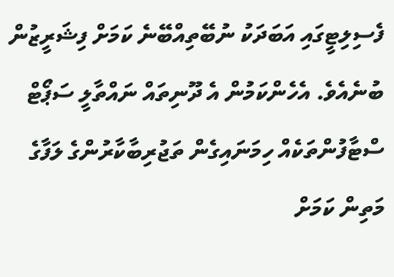ފެސިލިޓީގައި އަބަދަކު ނުބޭތިއްބޭނެ ކަމަށް ފިޝަރީޒުން ބުނެއެވެ. އެހެންކަމުން އެ ދޫނިތައް ނައްތާލީ ސަޕޯޓް ސްޓާފުންތަކެއް ހިމަނައިގެން ތަޖުރިބާކާރުންގެ ލަފާގެ މަތިން ކަމަށް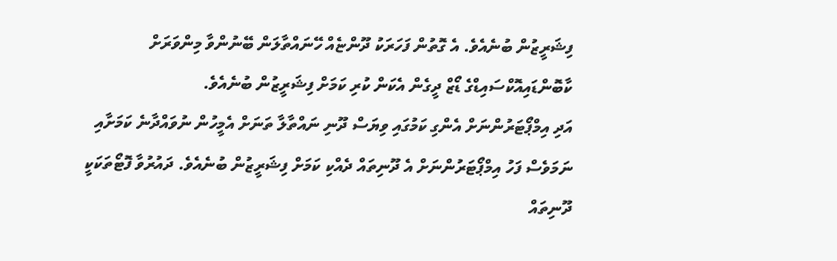ފިޝަރީޒުން ބުނެއެވެ. އެ ގޮތުން ފަހަރަކު ދޫންޏެއް ހޭނައްތާލަން ބޭނުންވާ މިންވަރަށް ކާބޮންޑައިއޮކްސައިޑްގެ ޑޯޒް ދީގެން އެކަން ކުރި ކަމަށް ފިޝަރީޒުން ބުނެއެވެ.
އަދި އިމްޕޯޓަރުންނަށް އެންގި ކަމުގައި ވިޔަސް ދޫނި ނައްތާލާ ތަނަށް އެމީހުން ނުވައްދާނެ ކަމަށާއި ނަމަވެސް ފަހު އިމްޕޯޓަރުންނަށް އެ ދޫނިތައް ދެއްކި ކަމަށް ފިޝަރީޒުން ބުނެއެވެ. ދައުރުވާ ފޮޓޯތަކަކީ ދޫނިތައް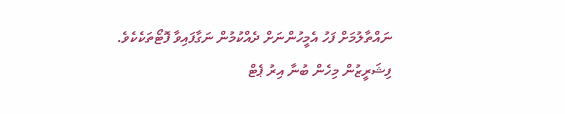ނައްތާލުމަށް ފަހު އެމީހުންނަށް ދެއްކުމުން ނަގާފައިވާ ފޮޓޯތަކެކެވެ.
ފިޝަރީޒުން މިހެން ބުނާ އިރު ޕެޓް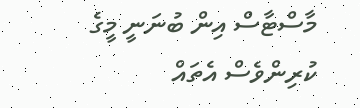މާސްޓާސް އިން ބުނަނީ މީގެ ކުރިންވެސް އެތައް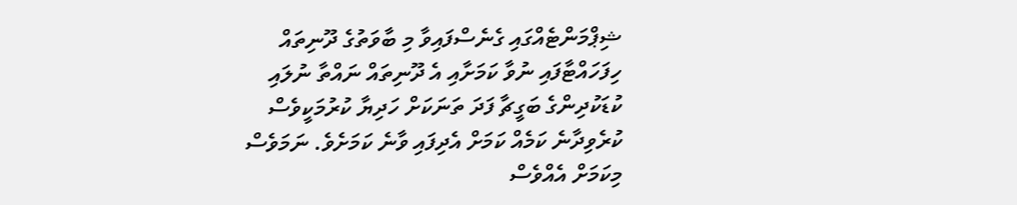ޝިޕްމަންޓެއްގައި ގެނެސްފައިވާ މި ބާވަތުގެ ދޫނިތައް ހިފަހައްޓާފައި ނުވާ ކަމަށާއި އެ ދޫނިތައް ނައްތާ ނުލައި ކުޑަކުދިންގެ ބަގީޗާ ފަދަ ތަނަކަށް ހަދިޔާ ކުރުމަކީވެސް ކުރެވިދާނެ ކަމެއް ކަމަށް އެދިފައި ވާނެ ކަމަށެވެ. ނަމަވެސް މިކަމަށް އެއްވެސް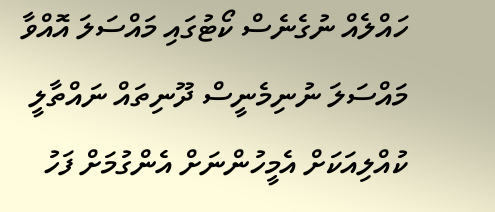ހައްލެއް ނުގެނެސް ކޯޓުގައި މައްސަލަ އޮއްވާ މައްސަލަ ނުނިމެނީސް ދޫނިތައް ނައްތާލީ ކުއްލިއަކަށް އެމީހުންނަށް އެންގުމަށް ފަހު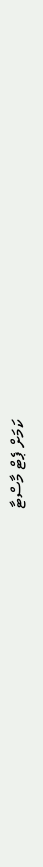ކަމަށް ޕެޓް މާސްޓާ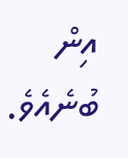އިން ބުނެއެވެ.